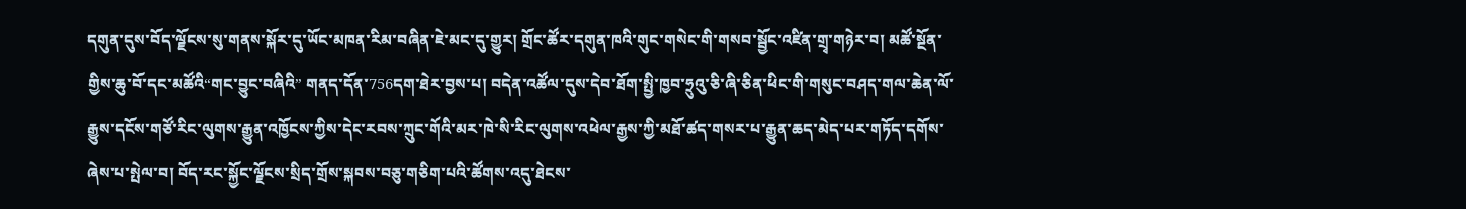དགུན་དུས་བོད་ལྗོངས་སུ་གནས་སྐོར་དུ་ཡོང་མཁན་རིམ་བཞིན་ཇེ་མང་དུ་གྱུར། གྲོང་ཚོར་དགུན་ཁའི་གུང་གསེང་གི་གསབ་སྦྱོང་འཛིན་གྲྭ་གཉེར་བ། མཚོ་སྔོན་གྱིས་ཆུ་བོ་དང་མཚོའི“གང་བྱུང་བཞིའི” གནད་དོན་756དག་ཐེར་བྱས་པ། བདེན་འཚོལ་དུས་དེབ་ཐོག་སྤྱི་ཁྱབ་ཧྲུའུ་ཅི་ཞི་ཅིན་ཕིང་གི་གསུང་བཤད་གལ་ཆེན་ལོ་རྒྱུས་དངོས་གཙོ་རིང་ལུགས་རྒྱུན་འཁྱོངས་ཀྱིས་དེང་རབས་ཀྲུང་གོའི་མར་ཁེ་སི་རིང་ལུགས་འཕེལ་རྒྱས་ཀྱི་མཐོ་ཚད་གསར་པ་རྒྱུན་ཆད་མེད་པར་གཏོད་དགོས་ཞེས་པ་སྤེལ་བ། བོད་རང་སྐྱོང་ལྗོངས་སྲིད་གྲོས་སྐབས་བཅུ་གཅིག་པའི་ཚོགས་འདུ་ཐེངས་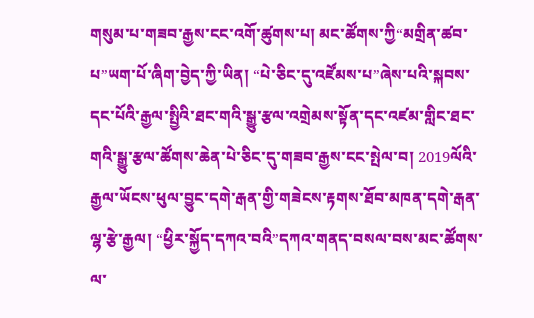གསུམ་པ་གཟབ་རྒྱས་ངང་འགོ་ཚུགས་པ། མང་ཚོགས་ཀྱི“མགྲིན་ཚབ་པ”ཡག་པོ་ཞིག་བྱེད་ཀྱི་ཡིན། “པེ་ཅིང་དུ་འཛོམས་པ”ཞེས་པའི་སྐབས་དང་པོའི་རྒྱལ་སྤྱིའི་ཐང་གའི་སྒྱུ་རྩལ་འགྲེམས་སྟོན་དང་འཛམ་གླིང་ཐང་གའི་སྒྱུ་རྩལ་ཚོགས་ཆེན་པེ་ཅིང་དུ་གཟབ་རྒྱས་ངང་སྤེལ་བ། 2019ལོའི་རྒྱལ་ཡོངས་ཕུལ་བྱུང་དགེ་རྒན་གྱི་གཟེངས་རྟགས་ཐོབ་མཁན་དགེ་རྒན་ལྷ་རྩེ་རྒྱལ། “ཕྱིར་སྐྱོད་དཀའ་བའི”དཀའ་གནད་བསལ་བས་མང་ཚོགས་ལ་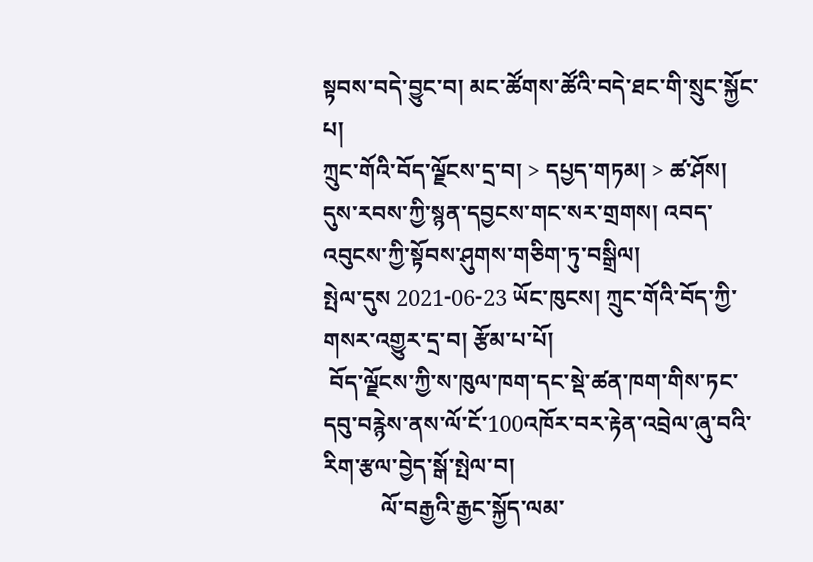སྟབས་བདེ་བྱུང་བ། མང་ཚོགས་ཚོའི་བདེ་ཐང་གི་སྲུང་སྐྱོང་པ།
ཀྲུང་གོའི་བོད་ལྗོངས་དྲ་བ། > དཔྱད་གཏམ། > ཚ་ཤོས།
དུས་རབས་ཀྱི་སྙན་དབྱངས་གང་སར་གྲགས། འབད་འབུངས་ཀྱི་སྟོབས་ཤུགས་གཅིག་ཏུ་བསྒྲིལ།
སྤེལ་དུས 2021-06-23 ཡོང་ཁུངས། ཀྲུང་གོའི་བོད་ཀྱི་གསར་འགྱུར་དྲ་བ། རྩོམ་པ་པོ།
 བོད་ལྗོངས་ཀྱི་ས་ཁུལ་ཁག་དང་སྡེ་ཚན་ཁག་གིས་ཏང་དབུ་བརྙེས་ནས་ལོ་ངོ་100འཁོར་བར་རྟེན་འབྲེལ་ཞུ་བའི་རིག་རྩལ་བྱེད་སྒོ་སྤེལ་བ།
          ལོ་བརྒྱའི་རྒྱང་སྐྱོད་ལམ་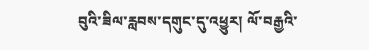བུའི་ཟིལ་རླབས་དགུང་དུ་འཕྱུར། ལོ་བརྒྱའི་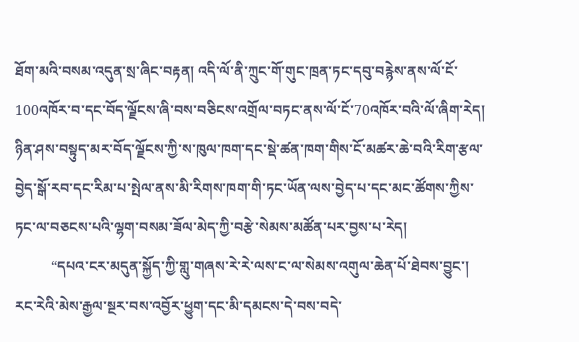ཐོག་མའི་བསམ་འདུན་སྲ་ཞིང་བརྟན། འདི་ལོ་ནི་ཀྲུང་གོ་གུང་ཁྲན་ཏང་དབུ་བརྙེས་ནས་ལོ་ངོ་100འཁོར་བ་དང་བོད་ལྗོངས་ཞི་བས་བཅིངས་འགྲོལ་བཏང་ནས་ལོ་ངོ་70འཁོར་བའི་ལོ་ཞིག་རེད། ཉིན་ཤས་བསྟུད་མར་བོད་ལྗོངས་ཀྱི་ས་ཁུལ་ཁག་དང་སྡེ་ཚན་ཁག་གིས་ངོ་མཚར་ཆེ་བའི་རིག་རྩལ་བྱེད་སྒོ་རབ་དང་རིམ་པ་སྤེལ་ནས་མི་རིགས་ཁག་གི་ཏང་ཡོན་ལས་བྱེད་པ་དང་མང་ཚོགས་ཀྱིས་ཏང་ལ་བཅངས་པའི་ལྷག་བསམ་ཟོལ་མེད་ཀྱི་བརྩེ་སེམས་མཚོན་པར་བྱས་པ་རེད།
          “དཔའ་ངར་མདུན་སྐྱོད་ཀྱི་གླུ་གཞས་རེ་རེ་ལས་ང་ལ་སེམས་འགུལ་ཆེན་པོ་ཐེབས་བྱུང་། རང་རེའི་མེས་རྒྱལ་སྔར་བས་འབྱོར་ཕྱུག་དང་མི་དམངས་དེ་བས་བདེ་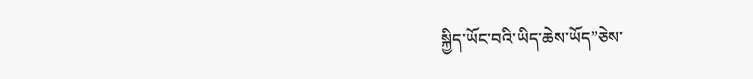སྐྱིད་ཡོང་བའི་ཡིད་ཆེས་ཡོད”ཅེས་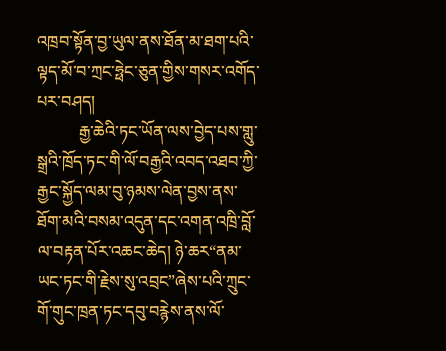འཁྲབ་སྟོན་བྱ་ཡུལ་ནས་ཐོན་མ་ཐག་པའི་ལྟད་མོ་བ་ཀྲང་ཧྥེང་ཅུན་གྱིས་གསར་འགོད་པར་བཤད།
          རྒྱ་ཆེའི་ཏང་ཡོན་ལས་བྱེད་པས་གླུ་སྒྲའི་ཁྲོད་ཏང་གི་ལོ་བརྒྱའི་འབད་འཐབ་ཀྱི་རྒྱང་སྐྱོད་ལམ་བུ་ཉམས་ལེན་བྱས་ནས་ཐོག་མའི་བསམ་འདུན་དང་འགན་འཁྲི་བློ་ལ་བརྟན་པོར་འཆང་ཆེད། ཉེ་ཆར“ནམ་ཡང་ཏང་གི་རྗེས་སུ་འབྲང”ཞེས་པའི་ཀྲུང་གོ་གུང་ཁྲན་ཏང་དབུ་བརྙེས་ནས་ལོ་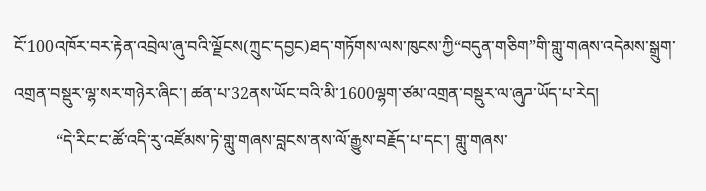ངོ་100འཁོར་བར་རྟེན་འབྲེལ་ཞུ་བའི་ལྗོངས(ཀྲུང་དབྱང)ཐད་གཏོགས་ལས་ཁུངས་ཀྱི“བདུན་གཅིག”གི་གླུ་གཞས་འདེམས་སྒྲུག་འགྲན་བསྡུར་ལྷ་སར་གཉེར་ཞིང་། ཚན་པ་32ནས་ཡོང་བའི་མི་1600ལྷག་ཙམ་འགྲན་བསྡུར་ལ་ཞུཌ་ཡོད་པ་རེད།
          “དེ་རིང་ང་ཚོ་འདི་རུ་འཛོམས་ཏེ་གླུ་གཞས་བླངས་ནས་ལོ་རྒྱུས་བརྗོད་པ་དང་། གླུ་གཞས་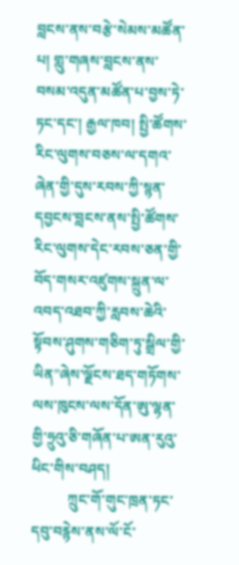བླངས་ནས་བརྩེ་སེམས་མཚོན་པ། གླུ་གཞས་བླངས་ནས་བསམ་འདུན་མཚོན་པ་བྱས་ཏེ་ཏང་དང་། རྒྱལ་ཁབ། སྤྱི་ཚོགས་རིང་ལུགས་བཅས་ལ་དགའ་ཞེན་གྱི་དུས་རབས་ཀྱི་སྙན་དབྱངས་བླངས་ནས་སྤྱི་ཚོགས་རིང་ལུགས་དེང་རབས་ཅན་གྱི་བོད་གསར་འཛུགས་སྐྲུན་ལ་འབད་འཐབ་ཀྱི་རླབས་ཆེའི་སྟོབས་ཤུགས་གཅིག་ཏུ་སྒྲིལ་གྱི་ཡིན”ཞེས་ལྗོངས་ཐད་གཏོགས་ལས་ཁུངས་ལས་དོན་ཨུ་ལྷན་གྱི་ཧྲུའུ་ཅི་གཞོན་པ་ཨན་རུའུ་ཕིང་གིས་བཤད།
          ཀྲུང་གོ་གུང་ཁྲན་ཏང་དབུ་བརྙེས་ནས་ལོ་ངོ་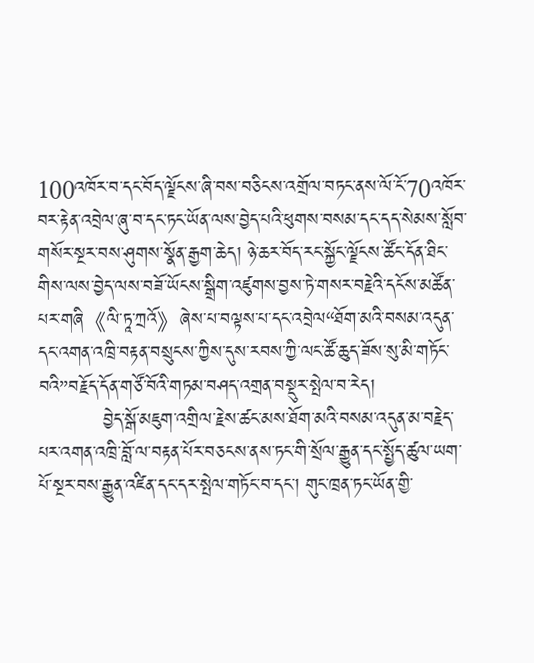100འཁོར་བ་དང་བོད་ལྗོངས་ཞི་བས་བཅིངས་འགྲོལ་བཏང་ནས་ལོ་ངོ་70འཁོར་བར་རྟེན་འབྲེལ་ཞུ་བ་དང་ཏང་ཡོན་ལས་བྱེད་པའི་ཕུགས་བསམ་དང་དད་སེམས་སློབ་གསོར་སྔར་བས་ཤུགས་སྣོན་རྒྱག་ཆེད། ཉེ་ཆར་བོད་རང་སྐྱོང་ལྗོངས་ཚོང་དོན་ཐིང་གིས་ལས་བྱེད་ལས་བཟོ་ཡོངས་སྒྲིག་འཛུགས་བྱས་ཏེ་གསར་བརྗེའི་དངོས་མཚོན་པར་གཞི《ལི་ཏཱ་ཀྲའོ》ཞེས་པ་བལྟས་པ་དང་འབྲེལ“ཐོག་མའི་བསམ་འདུན་དང་འགན་འཁྲི་བརྟན་བསྲུངས་ཀྱིས་དུས་རབས་ཀྱི་ལང་ཚོ་ཆུད་ཟོས་སུ་མི་གཏོང་བའི”བརྗོད་དོན་གཙོ་བོའི་གཏམ་བཤད་འགྲན་བསྡུར་སྤེལ་བ་རེད།
          བྱེད་སྒོ་མཇུག་འགྲིལ་རྗེས་ཚང་མས་ཐོག་མའི་བསམ་འདུན་མ་བརྗེད་པར་འགན་འཁྲི་བློ་ལ་བརྟན་པོར་བཅངས་ནས་ཏང་གི་སྲོལ་རྒྱུན་དང་སྤྱོད་ཚུལ་ཡག་པོ་སྔར་བས་རྒྱུན་འཛིན་དང་དར་སྤེལ་གཏོང་བ་དང་། གུང་ཁྲན་ཏང་ཡོན་གྱི་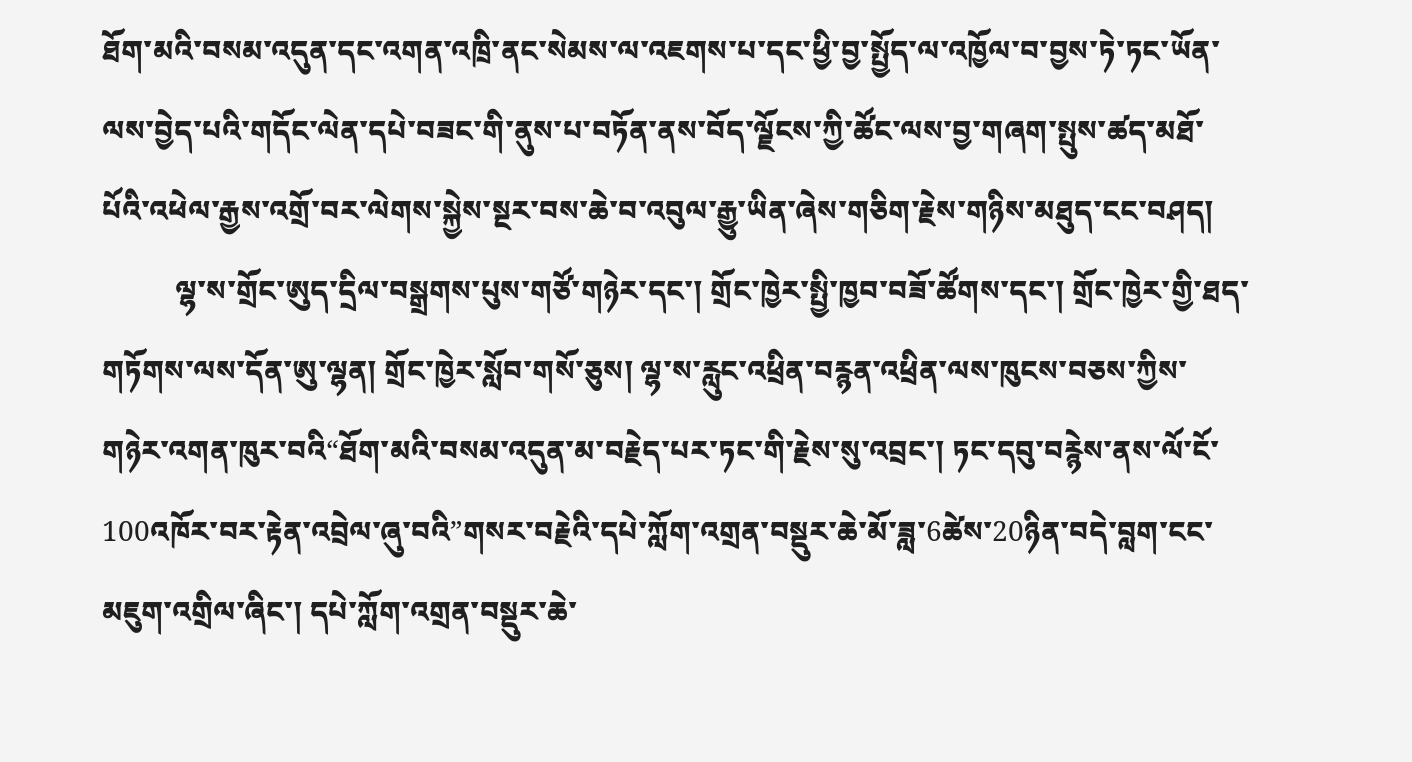ཐོག་མའི་བསམ་འདུན་དང་འགན་འཁྲི་ནང་སེམས་ལ་འཇགས་པ་དང་ཕྱི་བྱ་སྤྱོད་ལ་འཁྱོལ་བ་བྱས་ཏེ་ཏང་ཡོན་ལས་བྱེད་པའི་གདོང་ལེན་དཔེ་བཟང་གི་ནུས་པ་བཏོན་ནས་བོད་ལྗོངས་ཀྱི་ཚོང་ལས་བྱ་གཞག་སྤུས་ཚད་མཐོ་པོའི་འཕེལ་རྒྱས་འགྲོ་བར་ལེགས་སྐྱེས་སྔར་བས་ཆེ་བ་འབུལ་རྒྱུ་ཡིན་ཞེས་གཅིག་རྗེས་གཉིས་མཐུད་ངང་བཤད།
          ལྷ་ས་གྲོང་ཨུད་དྲིལ་བསྒྲགས་པུས་གཙོ་གཉེར་དང་། གྲོང་ཁྱེར་སྤྱི་ཁྱབ་བཟོ་ཚོགས་དང་། གྲོང་ཁྱེར་གྱི་ཐད་གཏོགས་ལས་དོན་ཨུ་ལྷན། གྲོང་ཁྱེར་སློབ་གསོ་ཅུས། ལྷ་ས་རླུང་འཕྲིན་བརྙན་འཕྲིན་ལས་ཁུངས་བཅས་ཀྱིས་གཉེར་འགན་ཁུར་བའི“ཐོག་མའི་བསམ་འདུན་མ་བརྗེད་པར་ཏང་གི་རྗེས་སུ་འབྲང་། ཏང་དབུ་བརྙེས་ནས་ལོ་ངོ་100འཁོར་བར་རྟེན་འབྲེལ་ཞུ་བའི”གསར་བརྗེའི་དཔེ་ཀློག་འགྲན་བསྡུར་ཆེ་མོ་ཟླ་6ཚེས་20ཉིན་བདེ་བླག་ངང་མཇུག་འགྲིལ་ཞིང་། དཔེ་ཀློག་འགྲན་བསྡུར་ཆེ་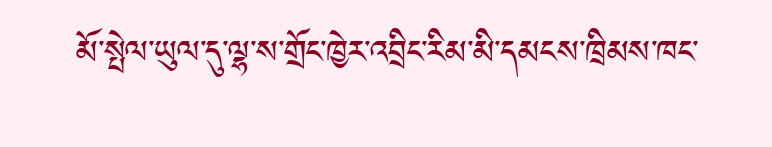མོ་སྤེལ་ཡུལ་དུ་ལྷ་ས་གྲོང་ཁྱེར་འབྲིང་རིམ་མི་དམངས་ཁྲིམས་ཁང་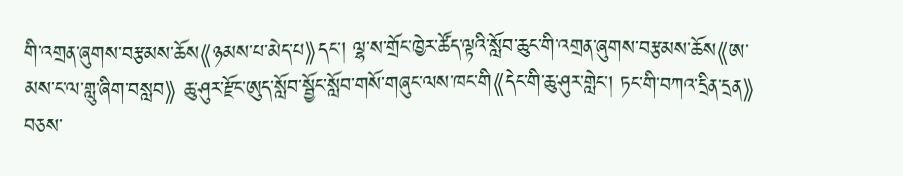གི་འགྲན་ཞུགས་བརྩམས་ཆོས《ཉམས་པ་མེད་པ》དང་། ལྷ་ས་གྲོང་ཁྱེར་ཚོད་ལྟའི་སློབ་ཆུང་གི་འགྲན་ཞུགས་བརྩམས་ཆོས《ཨ་མས་ང་ལ་གླུ་ཞིག་བསླབ》 ཆུ་ཤུར་རྫོང་ཨུད་སློབ་སྦྱོང་སློབ་གསོ་གཞུང་ལས་ཁང་གི《དེང་གི་ཆུ་ཤུར་གླེང་། ཏང་གི་བཀའ་དྲིན་དྲན》བཅས་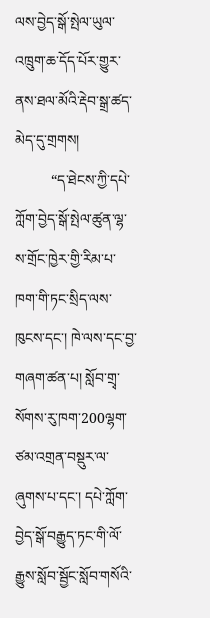ལས་བྱེད་སྒོ་སྤེལ་ཡུལ་འཁྲུག་ཆ་དོད་པོར་གྱུར་ནས་ཐལ་མོའི་རྡེབ་སྒྲ་ཚད་མེད་དུ་གྲགས།
          “ད་ཐེངས་ཀྱི་དཔེ་ཀློག་བྱེད་སྒོ་སྤེལ་ཚུན་ལྷ་ས་གྲོང་ཁྱེར་གྱི་རིམ་པ་ཁག་གི་ཏང་སྲིད་ལས་ཁུངས་དང་། ཁེ་ལས་དང་བྱ་གཞག་ཚན་པ། སློབ་གྲྭ་སོགས་རུ་ཁག་200ལྷག་ཙམ་འགྲན་བསྡུར་ལ་ཞུགས་པ་དང་། དཔེ་ཀློག་བྱེད་སྒོ་བརྒྱུད་ཏང་གི་ལོ་རྒྱུས་སློབ་སྦྱོང་སློབ་གསོའི་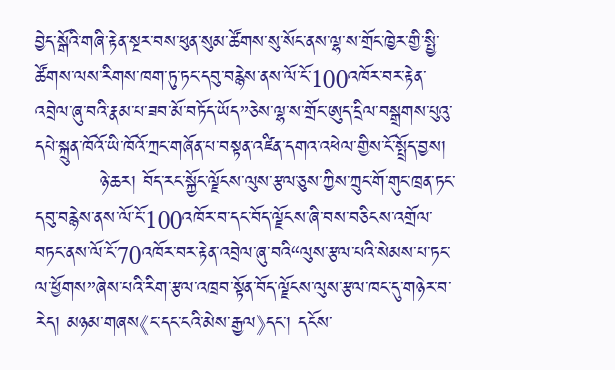བྱེད་སྒོའི་གཞི་རྟེན་སྔར་བས་ཕུན་སུམ་ཚོགས་སུ་སོང་ནས་ལྷ་ས་གྲོང་ཁྱེར་གྱི་སྤྱི་ཚོགས་ལས་རིགས་ཁག་ཏུ་ཏང་དབུ་བརྙེས་ནས་ལོ་ངོ་100འཁོར་བར་རྟེན་འབྲེལ་ཞུ་བའི་རྣམ་པ་ཟབ་མོ་བཏོད་ཡོད”ཅེས་ལྷ་ས་གྲོང་ཨུད་དྲིལ་བསྒྲགས་པུའུ་དཔེ་སྐྲུན་ཁོའོ་ཡི་ཁོའོ་ཀྲང་གཞོན་པ་བསྟན་འཛིན་དགའ་འཕེལ་གྱིས་ངོ་སྤྲོད་བྱས།
          ཉེ་ཆར། བོད་རང་སྐྱོང་ལྗོངས་ལུས་རྩལ་ཅུས་ཀྱིས་ཀྲུང་གོ་གུང་ཁྲན་ཏང་དབུ་བརྙེས་ནས་ལོ་ངོ་100འཁོར་བ་དང་བོད་ལྗོངས་ཞི་བས་བཅིངས་འགྲོལ་བཏང་ནས་ལོ་ངོ་70འཁོར་བར་རྟེན་འབྲེལ་ཞུ་བའི“ལུས་རྩལ་པའི་སེམས་པ་ཏང་ལ་ཕྱོགས”ཞེས་པའི་རིག་རྩལ་འཁྲབ་སྟོན་བོད་ལྗོངས་ལུས་རྩལ་ཁང་དུ་གཉེར་བ་རེད། མཉམ་གཞས《ང་དང་ངའི་མེས་རྒྱལ》དང་། དངོས་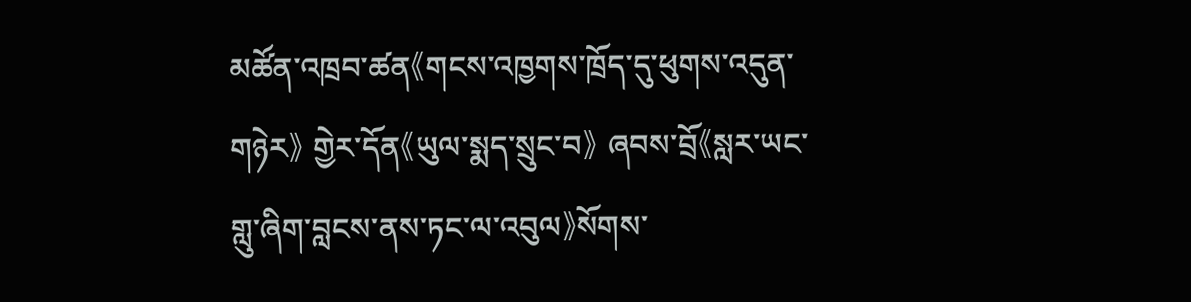མཚོན་འཁྲབ་ཚན《གངས་འཁྱགས་ཁྲོད་དུ་ཕུགས་འདུན་གཉེར》 གྱེར་དོན《ཡུལ་སྨད་སྲུང་བ》 ཞབས་བྲོ《སླར་ཡང་གླུ་ཞིག་བླངས་ནས་ཏང་ལ་འབུལ》སོགས་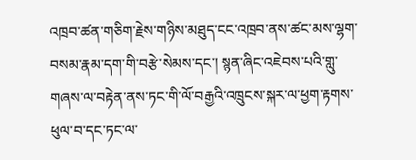འཁྲབ་ཚན་གཅིག་རྗེས་གཉིས་མཐུད་ངང་འཁྲབ་ནས་ཚང་མས་ལྷག་བསམ་རྣམ་དག་གི་བརྩེ་སེམས་དང་། སྙན་ཞིང་འཇེབས་པའི་གླུ་གཞས་ལ་བརྟེན་ནས་ཏང་གི་ལོ་བརྒྱའི་འཁྲུངས་སྐར་ལ་ཕྱག་རྟགས་ཕུལ་བ་དང་ཏང་ལ་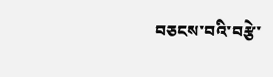བཅངས་བའི་བརྩེ་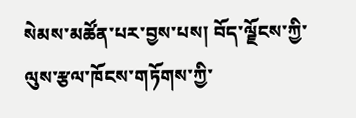སེམས་མཚོན་པར་བྱས་པས། བོད་ལྗོངས་ཀྱི་ལུས་རྩལ་ཁོངས་གཏོགས་ཀྱི་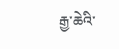རྒྱ་ཆེའི་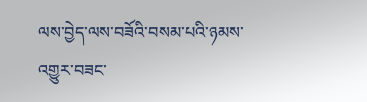ལས་བྱེད་ལས་བཟོའི་བསམ་པའི་ཉམས་འགྱུར་བཟང་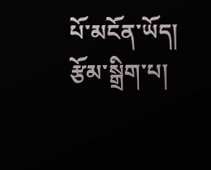པོ་མངོན་ཡོད།
རྩོམ་སྒྲིག་པ།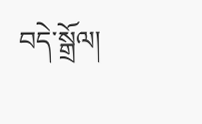བདེ་སྒྲོལ།